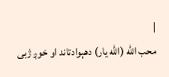|
محب الله (الله يار) دهېوادتاند او خوږ ژبى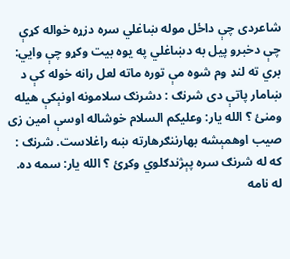شاعردى چې داځل موله ښاغلي سره دزړه خواله كړې چې دخبرو پيل به دښاغلي په يوه بيت وكړو چې وايي: بري ته لنډ وم شوه مې توره ماته لعل رانه خوله کې د ښامار پاتې دى شرنګ : دشرنګ سلامونه اونېكې هيله ومنئ ؟ الله يار: وعليکم السلام خوشاله اوسې امين زى صيب اوهمېشه بهارننګرهارته ښه راغلاست. شرنګ : كه له شرنګ سره پېژندګلوي وكړئ ؟ الله يار: سمه ده. له نامه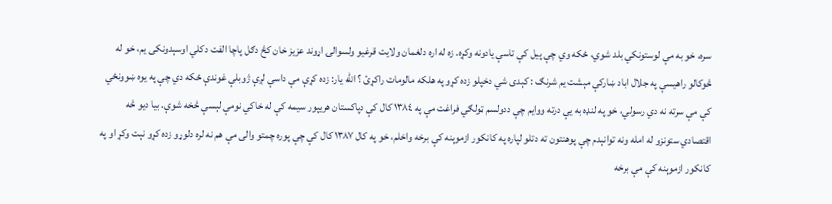سره، خو به مې لوستونکي بلد شوي، ځکه وي چې پيل کې تاسې يادونه وکړه. زه له اره دلغمان ولايت قرغيو ولسوالۍ اړوند عزيز خان کڅ دګل پاچا الفت دکلي اوسېدونکى يم، خو له څوکالو راهيسې په جلال اباد ښارکې مېشت يم شرنګ : كېدى شي دخپلو زده كړو په هلكه مالومات راكړئ ؟ الله يار: زده کړې مې داسې لږې ژوبلې غوندې ځکه دي چې په يوه ښوونځي کې مې سرته نه دي رسولي، خو په لنډه به يې درته ووايم چې ددولسم ټولګي فراغت مې په ١٣٨٤ کال کې دپاکستان هريپور سيمه کې له خاکي نومې لېسې څخه شوې. بيا ديو څه اقتصادي ستونزو له امله ونه توانېدم چې پوهنتون ته دتلو لپاره په کانکور ازموېنه کې برخه واخلم، خو په کال ١٣٨٧ کال کې چې پوره چمتو والى مې هم نه لره دلوړو زده کړو نېت وکړ او په کانکور ازموېنه کې مې برخه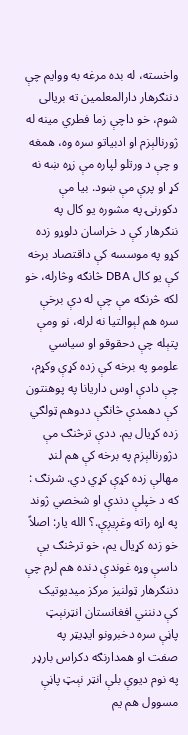واخسته، له بده مرغه به ووايم چې دننګرهار دارالمعلمين ته بريالى شوم، خو داچې زما فطري مينه له ژورنالېزم او ادبياتو سره وه، همغه و چې د ورتلو لپاره مې زړه ښه نه کړ او پرې مې ښود. بيا مې دکورنۍ په مشوره يو کال په ننګرهار کې د خراسان دلوړو زده کړو په موسسه کې داقتصاد برخه کې يو کال DBA څانګه وڅارله، خو لکه څرنګه مې چې له دې برخې سره هم لېوالتيا نه لرله، نو ومې پتېله چې دحقوقو او سياسي علومو په برخه کې زده کړې وکړم، چې دادې اوس داريانا په پوهنتون کې دهمدې څانګې ددوهم ټولګي زده کړيال يم. ددې ترڅنګ مې دژورنالېزم په برخه کې هم لنډ مهالې زده کړې کړي دي. شرنګ : که د خپلې دندې او شخصي ژوند په اړه راته وغږيږې.؟ الله يار: اصلاً خو زده کړيال يم، خو ترڅنګ يې داسې وړه غوندې دنده هم لرم چې دننګرهار ټولنيز مرکز ميديوتيک کې دننني افغانستان انټرنېټ پاڼې سره دخبرونو ايډيټر په صفت او همدارنګه دکراس بارډر په نوم ديوې بلې انټر نېټ پاڼې مسوول هم يم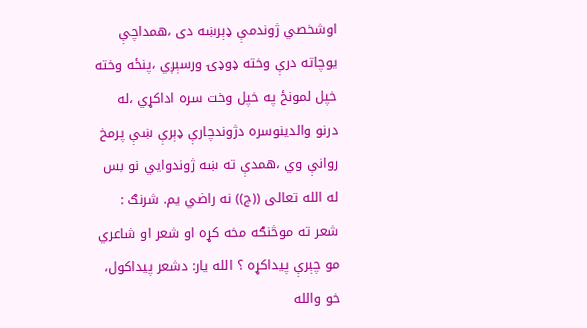اوشخصي ژوندمې ډېرښه دى ،همداچې يوچاته درې وخته ډوډۍ ورسېږي ،پنځه وخته خپل لمونځ په خپل وخت سره اداكړي ،له درنو والدينوسره دژوندچارې ډېرې ښې پرمخ روانې وي ،همدې ته ښه ژوندوايي نو بس له الله تعالى ((ج)) نه راضي يم. شرنګ : شعر ته موڅنګه مخه كړه او شعر او شاعري مو چېرې پيداكړه ؟ الله يار: دشعر پيداکول، خو والله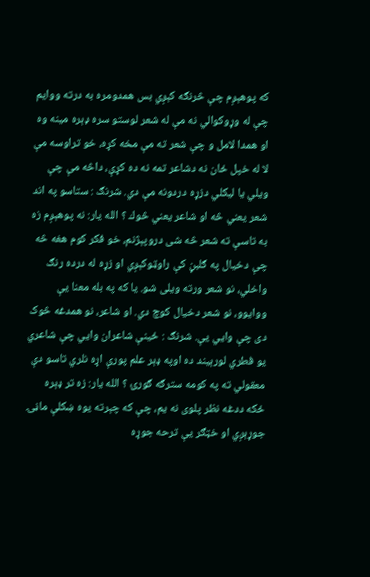که پوهېږم چې څرنګه کېږي بس همدومره به درته ووايم چې له وړوکوالي نه مې له شعر لوستو سره ډېره مينه وه او همدا لامل و چې شعر ته مې مخه کړه، خو تراوسه مې لا له خپل ځان نه دشاعر تمه نه ده کړې، داڅه مې چې ويلي يا ليکلي دزړه دردونه مې دي. شرنګ : ستاسو په اند شعر يعني څه او شاعر يعني څوك ؟ الله يار: نه پوهېږم زه به تاسې ته شعر څه شى دروپېژنم، خو فکر کوم هغه څه چې دخيال په ګلبڼ کې راوټوکېږي او زړه له درده رنګ واخلي، نو شعر ورته ويلى شو. يا که په بله معنا يې ووايوو، نو شعر دخيال کوچ دي. او شاعر، نو همدغه څوک دى چې وايي يې. شرنګ : ځينې شاعران وايي چې شاعري يو فطري لورېيند ده اوپه ډېر علم پورې اړه نلري تاسو دې معقولي ته په كومه سترګه ګورئ ؟ الله يار: زه تر ډېره ځکه ددغه نظر پلوى نه يم، چې که چېرته يوه ښکلې ماڼۍ جوړېږي او خټګر يې ترحه جوړه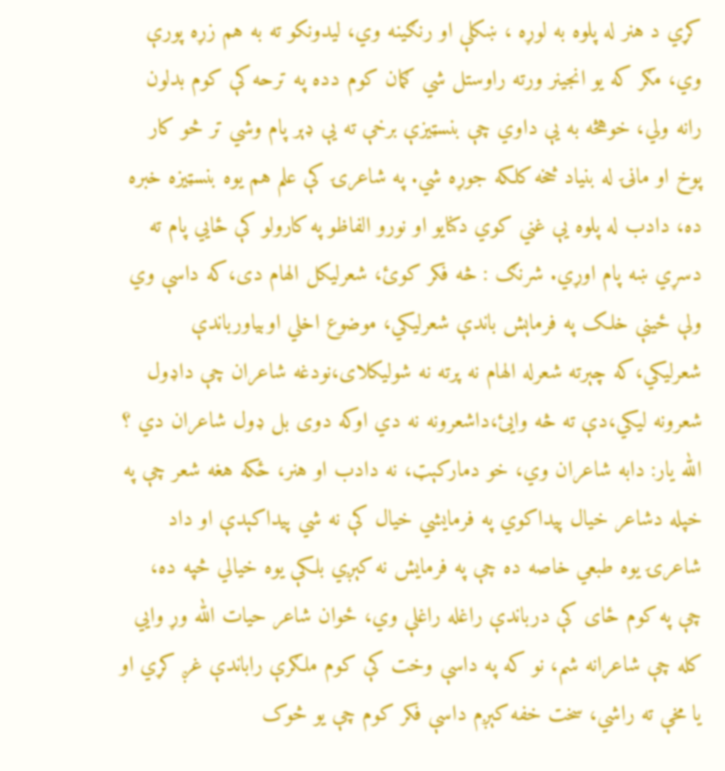کړي د هنر له پلوه به لوړه ، ښکلې او رنګينه وي، ليدونکو ته به هم زړه پورې وي، مګر که يو انجينر ورته راوستل شي ګمان کوم دده په ترحه کې کوم بدلون رانه ولي، خوهڅه به يې داوي چې بنسټيزې برخې ته يې ډېر پام وشي تر څو کار پوخ او ماڼۍ له بنياد څخه کلکه جوړه شي. په شاعرۍ کې علم هم يوه بنسټيزه خبره ده، دادب له پلوه يې غني کوي دکنايو او نورو الفاظو په کارولو کې ځايي پام ته دسړي ښه پام اوړي. شرنګ : څه فكر كوئ، شعرليكل الهام دى،كه داسې وي ولې ځينې خلک په فرماېش باندې شعرليکي، موضوع اخلي اوبياورباندې شعرليکي،که چېرته شعرله الهام نه پرته نه شوليکلاى،نودغه شاعران چې داډول شعرونه ليکي،دې ته څه وايئ،داشعرونه نه دي اوکه دوی بل ډول شاعران دي ؟ الله يار: دابه شاعران وي، خو دمارکېټ، نه دادب او هنر، ځکه هغه شعر چې په خپله دشاعر خيال پيداکوي په فرمايشي خيال کې نه شي پيداکېدې او داد شاعرۍ يوه طبعي خاصه ده چې په فرمايش نه کېږي بلکې يوه خيالي څپه ده، چې په کوم ځاى کې درباندې راغله راغلې وي، ځوان شاعر حيات الله وړ وايي کله چې شاعرانه شم، نو که په داسې وخت کې کوم ملګرې راباندې غږ کړي او يا مخې ته راشي، سخت خفه کېږم داسې فکر کوم چې يو څوک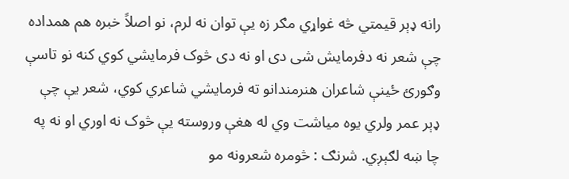رانه ډېر قيمتي څه غواړي مګر زه يې توان نه لرم، نو اصلاً خبره هم همداده چې شعر نه دفرمايش شى دى او نه دى څوک فرمايشي کوي کنه نو تاسې وګورئ ځينې شاعران هنرمندانو ته فرمايشي شاعري کوي، شعر يې چې ډېر عمر ولري يوه مياشت وي له هغې وروسته يې څوک نه اوري او نه په چا ښه لګېږي. شرنګ : څومره شعرونه مو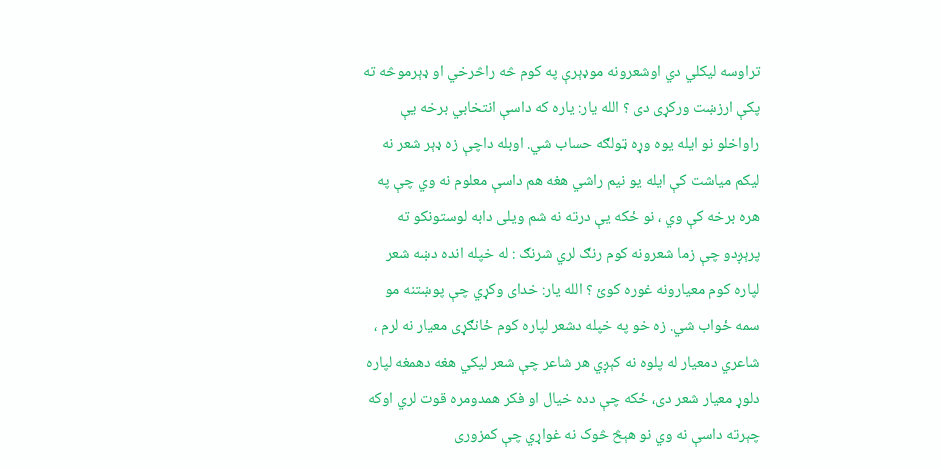تراوسه ليكلي دي اوشعرونه موډېرې په كوم څه راڅرخي او ډېرموڅه ته پكې ارزښت وركړى دى ؟ الله يار: ياره که داسې انتخابي برخه يې راواخلو نو ايله يوه وړه ټولګه حساب شي. اوبله داچې زه ډېر شعر نه ليکم مياشت کې ايله يو نيم راشي هغه هم داسې معلوم نه وي چې په هره برخه کې وي ، نو ځکه يې درته نه شم ويلى دابه لوستونکو ته پرېږدو چې زما شعرونه کوم رنګ لري شرنګ : له خپله انده دښه شعر لپاره كوم معيارونه غوره كوئ ؟ الله يار: خداى وکړي چې پوښتنه مو سمه ځواب شي. زه خو په خپله دشعر لپاره کوم ځانګړى معيار نه لرم ، شاعري دمعيار له پلوه نه کېږي هر شاعر چې شعر ليکي هغه دهمغه لپاره دلوړ معيار شعر دى، ځکه چې دده خيال او فکر همدومره قوت لري اوکه چېرته داسې نه وي نو هېڅ څوک نه غواړي چې کمزورى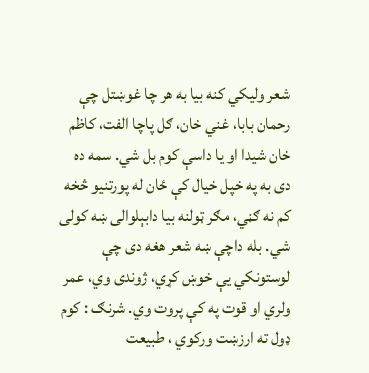شعر وليکي کنه بيا به هر چا غوښتل چې رحمان بابا، غني خان، ګل پاچا الفت، کاظم خان شيدا او يا داسې کوم بل شي. سمه ده دى به په خپل خيال کې ځان له پورتنيو څخه کم نه ګڼي، مګر ټولنه بيا دابېلوالى ښه کولى شي. بله داچې ښه شعر هغه دى چې لوستونکي يې خوښ کړي، ژوندى وي، عمر ولري او قوت په کې پروت وي. شرنګ : كوم ډول ته ارزښت وركوي ، طبيعت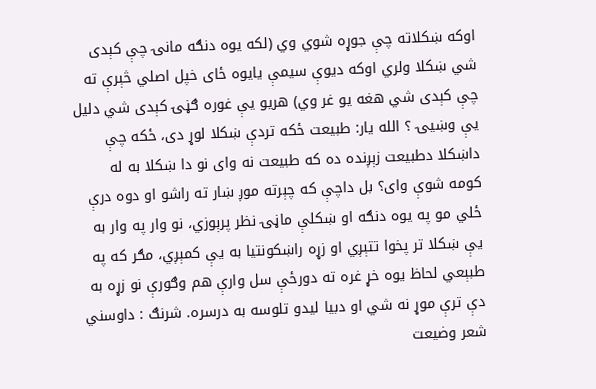اوكه ښكلاته چې جوړه شوي وي (لكه يوه دنګه مانۍ چې كېدى شي ښكلا ولري اوكه ديوې سيمې يايوه ځاى خپل اصلي څېرې ته چې كېدى شي هغه يو غر وي) هريو يې غوره ګڼۍ كېدى شي دليل يې وښيۍ ؟ الله يار: طبيعت ځکه تردې ښکلا لوړ دى، ځکه چې داښکلا دطبيعت زېږنده ده که طبيعت نه واى نو دا ښکلا به له کومه شوې واى؟ بل داچې که چېرته موږ ښار ته راشو او دوه درې ځلي مو په يوه دنګه او ښکلې ماڼۍ نظر پرېوزي، نو وار په وار به يې ښکلا تر پخوا تتېږي او زړه راښکونتيا به يې کمېږي، مګر که په طبېعي لحاظ يوه خړ غره ته دورځې سل وارې هم وګورې نو زړه به دې ترې موړ نه شي او دبيا ليدو تلوسه به درسره. شرنګ : داوسني شعر وضيعت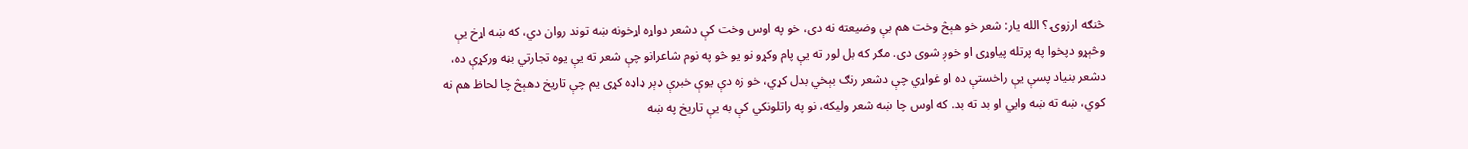څنګه ارزوۍ ؟ الله يار: شعر خو هېڅ وخت هم بې وضيعته نه دى، خو په اوس وخت کې دشعر دواړه اړخونه ښه توند روان دي، که ښه اړخ يې وڅېړو دپخوا په پرتله پياوړى او خوږ شوى دى. مګر که بل لور ته يې پام وکړو نو يو څو په نوم شاعرانو چې شعر ته يې يوه تجارتي بڼه ورکړې ده، دشعر بنياد پسې يې راخستې ده او غواړي چې دشعر رنګ بېخي بدل کړي، خو زه دې يوې خبرې ډېر ډاډه کړى يم چې تاريخ دهېڅ چا لحاظ هم نه کوي، ښه ته ښه وايي او بد ته بد. که اوس چا ښه شعر وليکه، نو په راتلونکي کې به يې تاريخ په ښه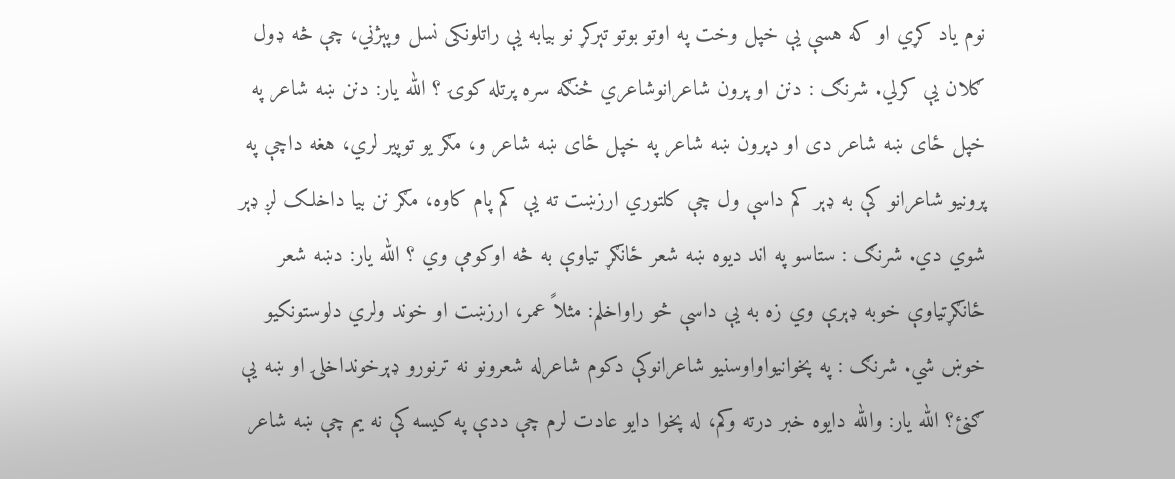نوم ياد کړي او که هسې يې خپل وخت په اوتو بوتو تېرکړ نو بيابه يې راتلونکى نسل وپېژني، چې څه ډول ګلان يې کرلي. شرنګ : دنن او پرون شاعرانوشاعري څنګه سره پرتله كوۍ ؟ الله يار: دنن ښه شاعر په خپل ځاى ښه شاعر دى او دپرون ښه شاعر په خپل ځاى ښه شاعر و، مګر يو توپير لري، هغه داچې په پرونيو شاعرانو کې به ډېر کم داسې ول چې کلتوري ارزښت ته يې کم پام کاوه، مګر نن بيا داخلک لږ ډېر شوي دي. شرنګ : ستاسو په اند ديوه ښه شعر ځانګړ تياوې به څه اوكومې وي ؟ الله يار: دښه شعر ځانګړتياوې خوبه ډېرې وي زه به يې داسې څو راواخلم: مثلاً عمر، ارزښت او خوند ولري دلوستونکيو خوښ شي. شرنګ : په پخوانيواواوسنيو شاعرانوكې دكوم شاعرله شعرونو نه ترنورو ډېرخونداخلۍ او ښه يې ګڼئ؟ الله يار: والله دايوه خبر درته وکم، له پخوا دايو عادت لرم چې ددې په کيسه کې نه يم چې ښه شاعر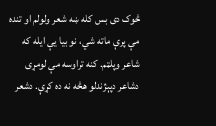څوک دى بس کله ښه شعر ولولم او تنده مې پرې ماته شي، نو بيا يې ايله که شاعر وپلټم. کنه تراوسه مې لومړى دشاعر دپېژندلو هڅه نه ده کړې. دشعر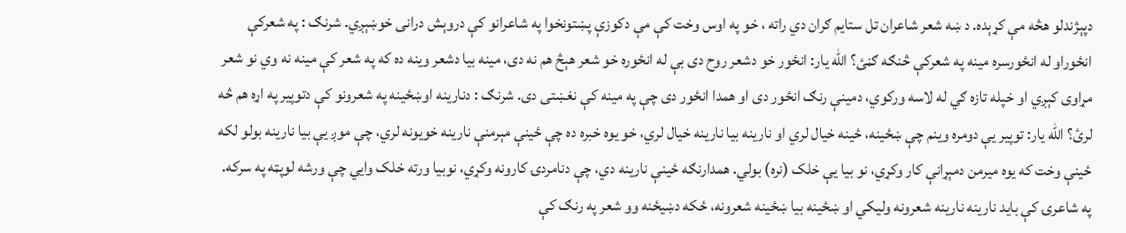دپېژندلو هڅه مې کړېده. د ښه شعر شاعران تل ستايم ګران دي راته ، خو په اوس وخت کې مې دکوزې پښتونخوا په شاعرانو کې دروېش درانى خوښېږي. شرنګ : په شعركې انځوراو له انځورسره مينه په شعركې څنګه ګڼئ؟ الله يار: انځور خو دشعر روح دى بې له انځوره خو شعر هېڅ هم نه دى، مينه بيا دشعر وينه ده که په شعر کې مينه نه وي نو شعر مړاوى کېږي او خپله تازه ګي له لاسه ورکوي، دمينې رنګ انځور دى او همدا انځور دى چې په مينه کې نغښتى دى. شرنګ : دنارينه اوښځينه په شعرونو كې دتوپير په اړه هم څه لرئ؟ الله يار: توپير يې دومره وينم چې ښځينه، ځينه خيال لري او نارينه بيا نارينه خيال لري، خو يوه خبره ده چې ځينې مېرمنې نارينه خويونه لري، چې موږ يې بيا نارينه بولو لکه ځينې وخت که يوه ميرمن دمېړانې کار وکړي، نو بيا يې خلک (نره) بولي. همدارنګه ځينې نارينه دي، چې دنامردۍ کارونه وکړي، نوبيا ورته خلک وايي چې ورشه لوپټه په سرکه. په شاعرۍ کې بايد نارينه نارينه شعرونه وليکي او ښځينه بيا ښځينه شعرونه، ځکه دښيځنه وو شعر په رنګ کې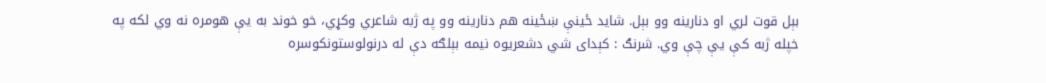بېل قوت لري او دنارينه وو بېل. شايد ځينې ښځينه هم دنارينه وو په ژبه شاعري وکړي، خو خوند به يې هومره نه وي لکه په خپله ژبه کې يې چې وي. شرنګ : كېداى شي دشعريوه نيمه بېلګه دې له درنولوستونكوسره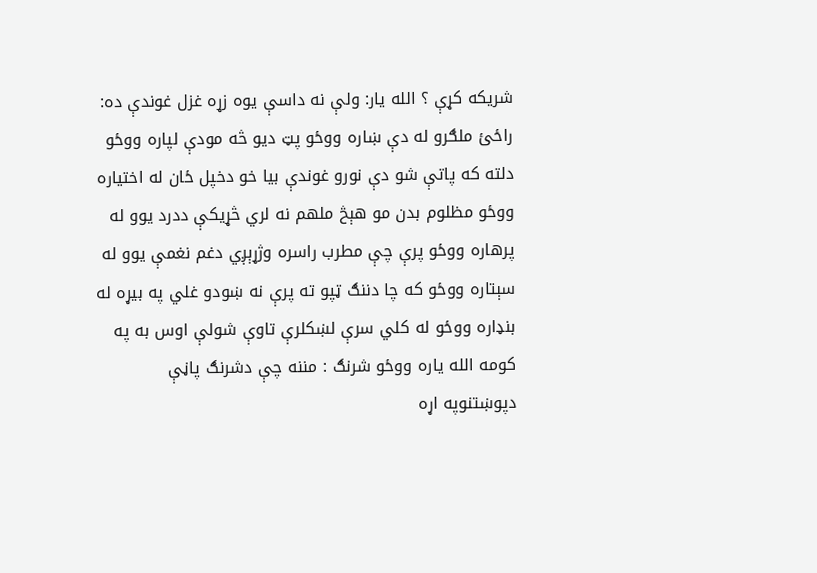شريكه كړې ؟ الله يار: ولې نه داسې يوه زړه غزل غوندې ده: راځئ ملګرو له دې ښاره ووځو پټ ديو څه مودې لپاره ووځو دلته که پاتې شو دې نورو غوندې بيا خو دخپل ځان له اختياره ووځو مظلوم بدن مو هېڅ ملهم نه لري څړيکې ددرد يوو له پرهاره ووځو پرې چې مطرب راسره وژړېږي دغم نغمې يوو له سېتاره ووځو که چا دننګ ټپو ته پرې نه ښودو غلي په بيړه له بنډاره ووځو له کلي سرې لښکلرې تاوې شولې اوس به په کومه الله ياره ووځو شرنګ : مننه چې دشرنګ پاڼې دپوښتنوپه اړه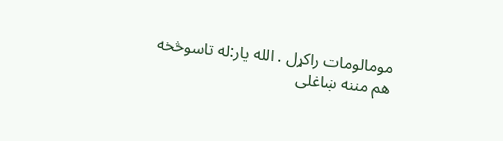مومالومات راكړل . الله يار:له تاسوڅخه هم مننه ښاغلى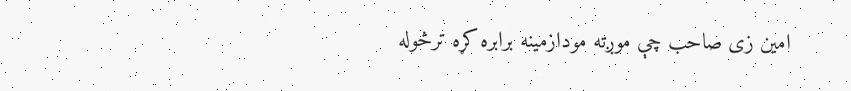امين زى صاحب چې موږته مودازمينه برابره كړه ترڅوله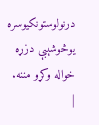درنولوستونكيوسره يوڅوشېبې دزړه خواله وكړو مننه.
|